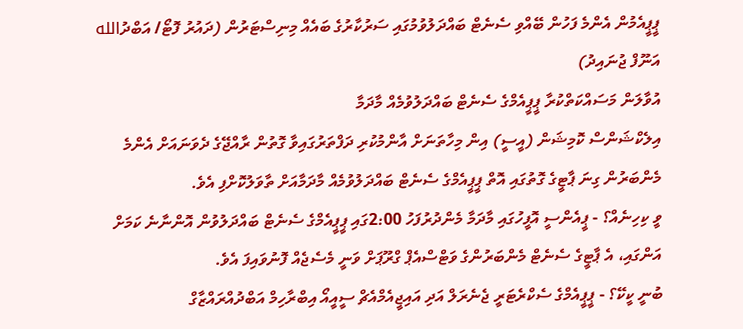ޕީޕީއެމުން އެންމެ ފަހުން ބޭއްވި ސެނެޓް ބައްދަލުވުމުގައި ސަރުކާރުގެ ބައެއް މިނިސްޓަރުން (ދައުރު ފޮޓޯ/ އަބްދުالله އަނޫފް ޖުނައިދު)
އުވާލަން މަސައްކަތްކުރާ ޕީޕީއެމްގެ ސެނެޓް ބައްދަލުވުމެއް މާދަމާ
އިލެކްޝަންސް ކޮމިޝަން (އީސީ) އިން މިހާތަނަށް އާންމުކުރި ދަފްތަރުގައިވާ ގޮތުން ރާއްޖޭގެ ދެވަނައަށް އެންމެ މެންބަރުން ގިނަ ޕާޓީގެ ގޮތުގައި އޮތް ޕީޕީއެމްގެ ސެނެޓް ބައްދަލުވުމެއް މާދަމާއަށް ތާވަލުކޮށްފި އެވެ.
ވީ ކިހިނެއް؟ - ޕީއެންސީ އޮފީހުގައި މާދަމާ މެންދުރުފަހު 2:00ގައި ޕީޕީއެމްގެ ސެނެޓް ބައްދަލުވުން އޮންނާނެ ކަމަށް އަންގައި، އެ ޕާޓީގެ ސެނެޓް މެންބަރުންގެ ވަޓްސްއެޕް ގްރޫޕަށް ވަނީ މެސެޖެއް ފޮނުވައިފަ އެވެ.
ބުނީ ކީކޭ؟ - ޕީޕީއެމްގެ ސެކްރެޓަރީ ޖެނެރަލް އަދި އައިޖީއެމްއެޗް ސީއީއޯ އިބްރާހިމް އަބްދުއްރައްޒާގް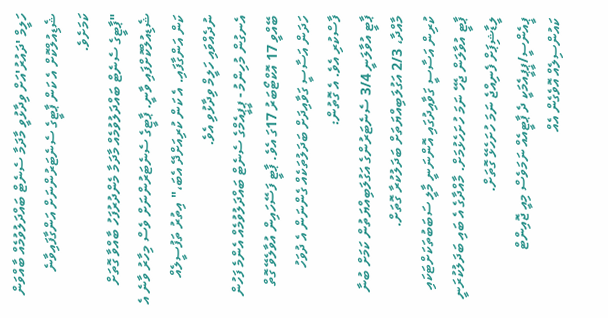ހަލީމް 'ދައުރު'އަށް ވިދާޅުވީ މާދަމާ ސެނެޓް ބައްދަލުވުމެއް ބާއްވަން ޝެޑިއުލްކޮށް އެ ކަން ޕާޓީގެ ސެނެޓަރުންނަށް އަންގާފައިވާނެ ކަމަށެވެ.
"ޕާޓީގެ ސެނެޓް ބައްދަލުވުމެއް މާދަމާ މެންދުރުފަހު ބާއްވާ ގޮތަށް ޝެޑިއުލްކޮށްފައި ވާނީ. ޕާޓީގެ ސެނެޓަރުންނަށް ވެސް މިހާރު ވާނެ އެ ކަން އަންގާފައި. އެ ކަން ކުރިއަށްދޭ އެބަ،" އިތުރު ތަފުސީލެއް ނުދެއްވައި ހަލީމް ވިދާޅުވި އެވެ.
އެނގުން މުހިންމު - ޕީޕީއެމްގެ ސެނެޓް ބައްދަލުވުމެއް އެންމެ ފަހުން ބޭއްވީ 17 އޮކްޓޯބަރު 17ގަ އެވެ. ޕާޓީ ފަސޭހައިން އުވާލެވޭ ގޮތް ހަދަން އަސާސީ ގަވާއިދަށް ބަދަލުތަކެއް ގެންނަން އެ ދުވަހު ފާސްކުރި އެވެ. އެ ގޮތުން:
ޕާޓީ އުވާލަނީ 3/4 ސެނެޓަރުންގެ އަގުލަބިއްޔަތުން ކަމަށް ބުނާ މާއްދާ، 2/3 އަގުލަބިއްޔަތަށް ބަދަލުކުރާ ގޮތަށް.
ކުރިން އަސާސީ ގަވާއިދުގައި އޮންނަނީ މާލީ ސަބަބުތަކަށްޓަކައި ޕާޓީ އުވާލަން ޖެހޭ ނަމަ ހުށަހެޅުމަށް. މާއްދާގެ އެ ބައި ބަދަލުކުރަނީ ލީޑާޝިޕަށް ފެނިއްޖެ ނަމަ ހުށަހެޅޭ ގޮތަށް.
ޕީއެންސީ/ޕީޕީއެމަކީ ދެ ޕާޓީއެއް ނަމަވެސް މިއީ ޖޮއިންޓް ކައުންސިލެއް އޮވެގެން އެއް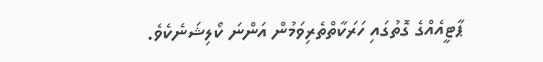ޕާޓީއެއްގެ ގޮތުގައި ހަރަކާތްތެރިވަމުން އަންނަ ކޯލިޝަނެކެވެ.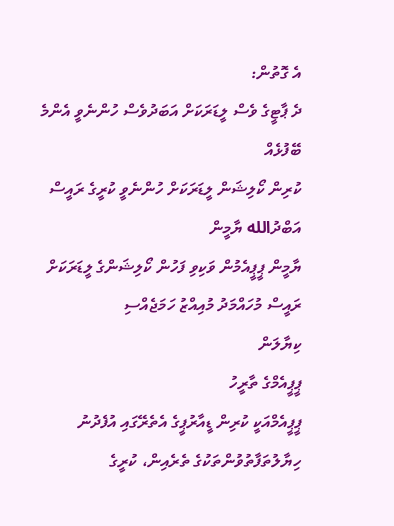އެ ގޮތުން:
ދެ ޕާޓީގެ ވެސް ލީޑަރަކަށް އަބަދުވެސް ހުންނެވީ އެންމެ ބޭފުޅެއް
ކުރިން ކޯލިޝަން ލީޑަރަކަށް ހުންނެވީ ކުރީގެ ރައީސް އަބްދުالله ޔާމީން
ޔާމީން ޕީޕީއެމުން ވަކިވި ފަހުން ކޯލިޝަންގެ ލީޑަރަކަށް ރައީސް މުހައްމަދު މުއިއްޒު ހަމަޖެއްސި
ކިޔާލަން
ޕީޕީއެމްގެ ތާރީހު
ޕީޕީއެމްއަކީ ކުރިން ޑީއާރުޕީގެ އެތެރޭގައި އުފެދުނު ހިޔާލުތަފާތުވުންތަކުގެ ތެރެއިން، ކުރީގެ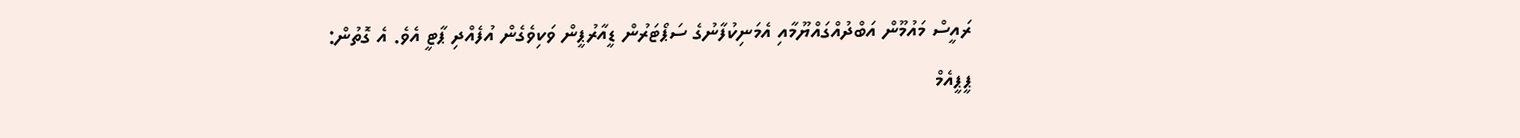ރައީސް މައުމޫން އަބްދުއްގައްޔޫމާއި އެމަނިކުފާނުގެ ސަޕޯޓަރުން ޑީއާރުޕީން ވަކިވެގެން އުފެއްދި ޕާޓީ އެވެ. އެ ގޮތުން:
ޕީޕީއެމް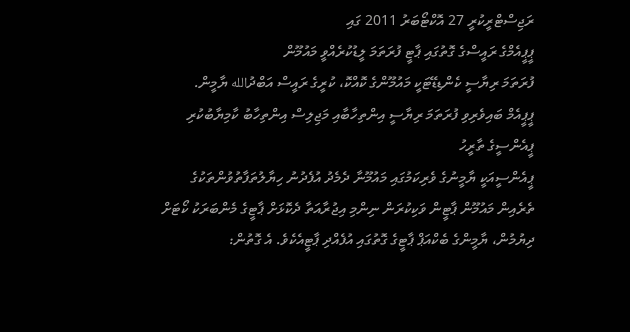ރަޖިސްޓްރީކުރީ 27 އޮކްޓޯބަރު 2011 ގައި
ޕީޕީއެމްގެ ރައީސްގެ ގޮތުގައި ޕާޓީ ފުރަތަމަ ލީޑުކުރެއްވީ މައުމޫން
ފުރަތަމަ ރިޔާސީ ކެންޑިޑޭޓަކީ މައުމޫންގެ ކޮއްކޮ، ކުރީގެ ރައީސް އަބްދުالله ޔާމީން.
ޕީޕީއެމް ބައިވެރިވި ފުރަތަމަ ރިޔާސީ އިންތިހާބާއި މަޖިލިސް އިންތިހާބު ކާމިޔާބުކުރި
ޕީއެންސީގެ ތާރީހު
ޕީއެންސީއަކީ ޔާމީނުގެ ވެރިކަމުގައި މައުމޫނާ ދެމެދު އުފެދުނު ހިޔާލުތަފާތުވުންތަކުގެ ތެރެއިން މައުމޫން ޕާޓީން ވަކިކުރަން ނިންމި އިޖުރާއަތާ ދެކޮޅަށް ޕާޓީގެ މެންބަރަކު ކޯޓަށް ދިޔުމުން، ޔާމީންގެ ބެކްއަޕް ޕާޓީގެ ގޮތުގައި އުފެއްދި ޕާޓީއެކެވެ. އެ ގޮތުން: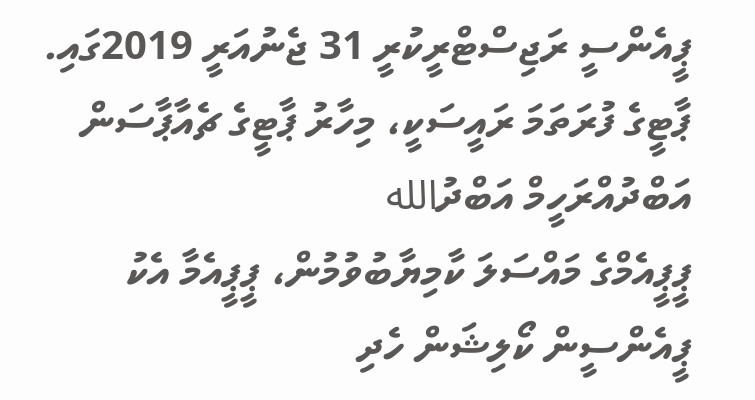ޕީއެންސީ ރަޖިސްޓްރީކުރީ 31 ޖެނުއަރީ 2019ގައި.
ޕާޓީގެ ފުރަތަމަ ރައީސަކީ، މިހާރު ޕާޓީގެ ޗެއާޕާސަން އަބްދުއްރަހީމް އަބްދުالله
ޕީޕީއެމްގެ މައްސަލަ ކާމިޔާބުވުމުން، ޕީޕީއެމާ އެކު ޕީއެންސީން ކޯލިޝަން ހެދި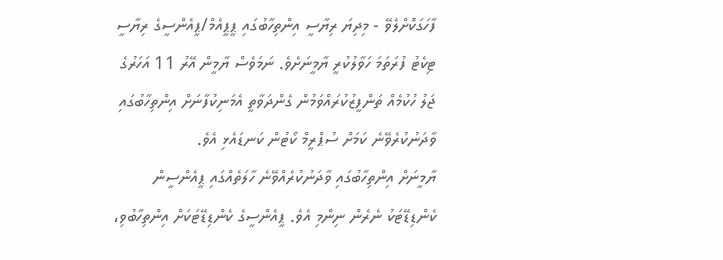ފާހަގަކޮށްލެވޭ - މިދިޔަ ރިޔާސީ އިންތިހާބުގައި ޕީޕީއެމް/ޕީއެންސީގެ ރިޔާސީ ޓިކެޓު ފުރަތަމަ ހަވާލުކުރީ ޔާމީނަށެވެ. ނަމަވެސް ޔާމީން އޭރު 11 އަހަރުގެ ޖަލު ހުކުމެއް ތަންފީޒުކުރައްވަމުން ގެންދަވާތީ އެމަނިކުފާނަށް އިންތިހާބުގައި ވާދަނުކުރެވޭނެ ކަމަށް ސުޕްރީމް ކޯޓުން ކަނޑައެޅި އެވެ.
ޔާމީނަށް އިންތިހާބުގައި ވާދަނުކުރެއްވޭނެ ހާލަތެއްގައި ޕީއެންސީން ކެންޑިޑޭޓަކު ނެރެން ނިންމި އެވެ. ޕީއެންސީގެ ކެންޑިޑޭޓަކަށް އިންތިހާބުވި،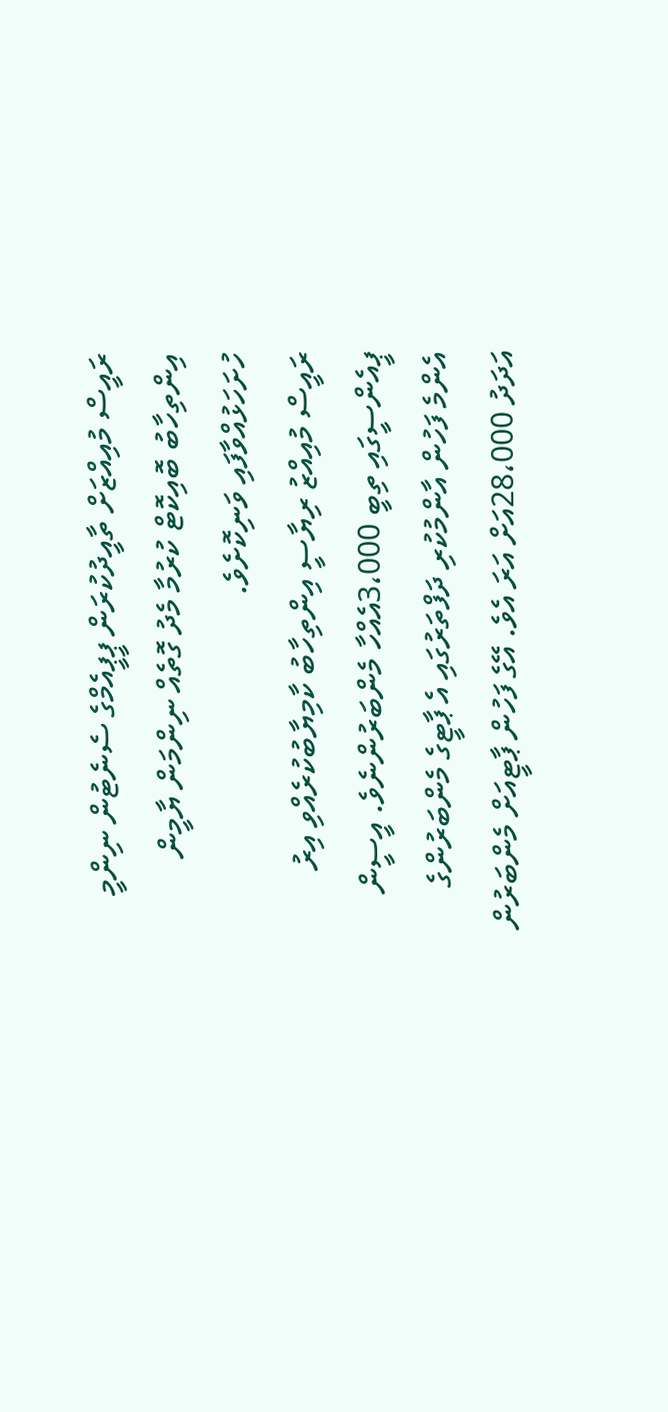ރައީސް މުއިއްޒަށް ތާއީދުކުރަން ޕީޕީއެމްގެ ސެނެޓުން ނިންމީ އިންތިހާބު ބޮއިކޮޓް ކުރުމާ މެދު ގޮތެއް ނިންމަން ޔާމީން ހުށަހަޅުއްވާފައި ވަނިކޮށެވެ.
ރައީސް މުއިއްޒު ރިޔާސީ އިންތިހާބު ކާމިޔާބުކުރެއްވި އިރު ޕީއެންސީގައި ތިބީ 3،000އެއްހާ މެންބަރުންނެވެ. އީސީން އެންމެ ފަހުން އާންމުކުރި ދަފްތަރުގައި އެ ޕާޓީގެ މެންބަރުންގެ އަދަދު 28،000އަށް އަރަ އެވެ. އޭގެ ފަހުން ޕާޓީއަށް މެންބަރުން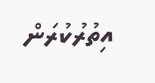އިތުރުކުރަން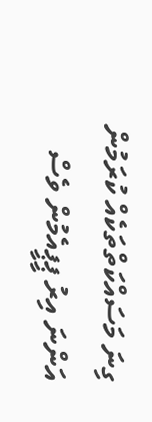ގިނަ މަސައްކަތްތަކެއް ކުރަމުން އަންނަ އިރު ޕީޕީއެމުން ވެސް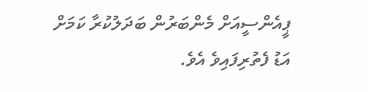ޕީއެންސީއަށް މެންބަރުން ބަދަލުކުރާ ކަމަށް އަޑު ފެތުރިފައިވެ އެވެ.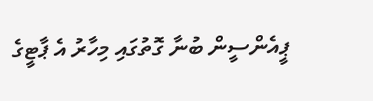ޕީއެންސީން ބުނާ ގޮތުގައި މިހާރު އެ ޕާޓީގެ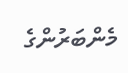މެންބަރުންގެ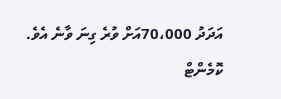އަދަދު 70،000އަށް ވުރެ ގިނަ ވާނެ އެވެ.
ކޮމެންޓް